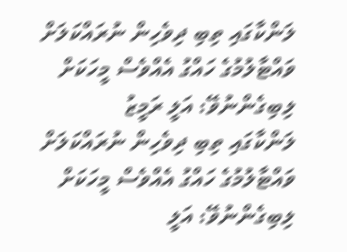ލަންކާގައި ތިބި ދިވެހިން ނުރައްކަލަށް ވައްޓާލުމުގެ ހައްގު އެއްވެސް މީހަކަށް ލިބިގެންނުވޭ: އަލީ ރަމީޒު
ލަންކާގައި ތިބި ދިވެހިން ނުރައްކަލަށް ވައްޓާލުމުގެ ހައްގު އެއްވެސް މީހަކަށް ލިބިގެންނުވޭ: އަލީ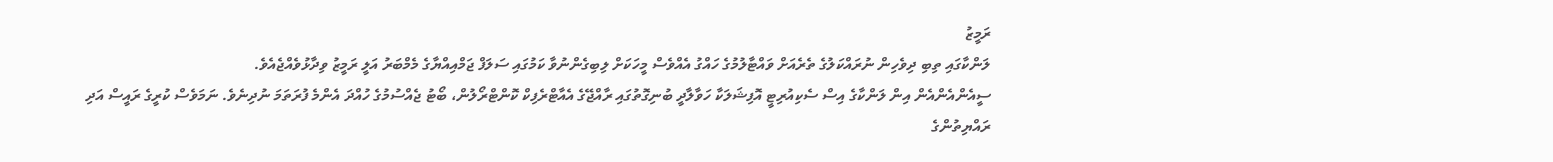ރަމީޒު
ލަންކާގައި ތިބި ދިވެހިން ނުރައްކަލުގެ ތެރެއަށް ވައްޓާލުމުގެ ހައްގު އެއްވެސް މީހަކަށް ލިބިގެންނުވާ ކަމުގައި ސަލަފް ޖަމްއިއްޔާގެ މެމްބަރު އަލީ ރަމީޒު ވިދާޅުވެއްޖެއެވެ.
ސީއެންއެންއެން އިން ލަންކާގެ އިސް ސެކިއުރިޓީ އޮފިޝަލަކާ ހަވާލާދީ ބުނިގޮތުގައި ރާއްޖޭގެ އެއާޓްރެފިކް ކޮންޓްރޯލުން، ބޯޓު ޖެއްސުމުގެ ހުއްދަ އެންމެ ފުރަތަމަ ނުދިނެވެ. ނަމަވެސް ކުރީގެ ރައީސް އަދި ރައްޔިތުންގެ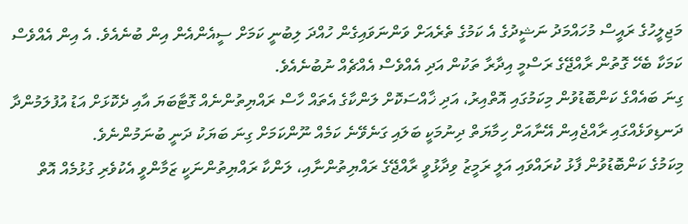މަޖިލީހުގެ ރައީސް މުހައްމަދު ނަޝީދުގެ އެ ކަމުގެ ތެރެއަށް ވަންނަވައިގެން ހުއްދަ ލިބުނީ ކަމަށް ސީއެންއެން އިން ބުނެއެވެ. އެ އިން އެއްވެސް ކަމަކާ ބެހޭ ގޮތުން ރާއްޖޭގެ ރަސްމީ އިދާރާ ތަކުން އަދި އެއްވެސް އެއްޗެއް ނުބުނެއެވެ.
ގިނަ ބައެއްގެ ކަންބޮޑުވުން މިކަމުގައި އޮތްއިރު، އަދި ޚާއްސަކޮށް ލަންކާގެ އެތައް ހާސް ރައްޔިތުންނެއް ގޮޓާބަޔަ އާއި ދެކޮޅަށް އަޑު އުފުލަމުންދާ ދަނޑިވަޅެއްގައި ރާއްޖެއިން އޭނާއަށް ހިމާޔަތް ދިނުމަކީ ބަލައި ގަނެވޭނެ ކަމެއް ނޫންކަމަށް ގިނަ ބަޔަކު ދަނީ ބުނަމުންނެވެ.
މިކަމުގެ ކަންބޮޑުވުން ފާޅު ކުރައްވައި އަލީ ރަމީޒު ވިދާޅުވީ ރާއްޖޭގެ ރައްޔިތުންނާއި، ލަންކާ ރައްޔިތުންނަކީ ޒަމާންވީ އެކުވެރި ގުޅުމެއް އޮތް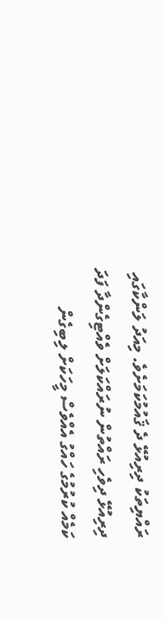ރައްޔިތަކު ދިރިއުޅޭ ދެ ޤައުމުކަމަށެވެ. މިއަދު ލަންކާގައި ދިރިއުޅޭ ދިވެހި ރައްތުން ނުރައްކަލަށް ވެއްޓިގެންދާ ފަދަ ކަމެއް ކުރުމުގެ ހައްގު އެއްވެސް މީހަކަށް ލިބިގެން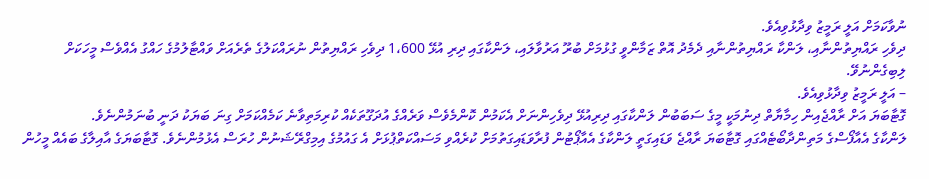ނުވާކަމަށް އަލީ ރަމީޒު ވިދާޅުވިއެވެ.
ދިވެހި ރައްޔިތުންނާއި، ލަންކާ ރައްޔިތުންނާއި ދެމެދު އޮތް ޒަމާންވީ ގުޅުމަށް ބުރޫ އަރުވާލައި، ލަންކާގައި ދިރި އުޅޭ 1،600 ދިވެހި ރައްޔިތުން ނުރައްކަލުގެ ތެރެއަށް ވައްޓާލުމުގެ ހައްގު އެއްވެސް މީހަކަށް ލިބިގެންނުވޭ.
– އަލީ ރަމީޒު ވިދާޅުވިއެވެ.
ގޮޓާބަޔަ އަށް ރާއްޖެއިން ހިމާޔާތް ދިނުމަކީ މީގެ ސަބަބުން ލަންކާގައި ދިރިއުޅޭ ދިވެހިންނަށް އެކަމުން ކޮންމެވެސް ވަރެއްގެ އުދަގޫތަކެއް ކުރިމަތިވާނެ ކަމެއްކަމަށް ގިނަ ބަޔަކު ދަނީ ބުނަމުންނެވެ.
ލަންކާގެ އެއާފޯސްގެ މަތިންދާބޯޓެއްގައި ގޮޓާބަޔަ ރާއްޖެ ވަޑައިގަތީ ލަންކާގެ އެއާޕޯޓުން ފުރާވަޑައިގަތުމަށް ކުރެއްވި މަސައްކަތްޕުޅަށް އެ ގައުމުގެ އިމިގްރޭޝަނުން ހުރަސް އެޅުމުންނެވެ. ގޮޓާބަޔަގެ އާއިލާގެ ބައެއް މީހުން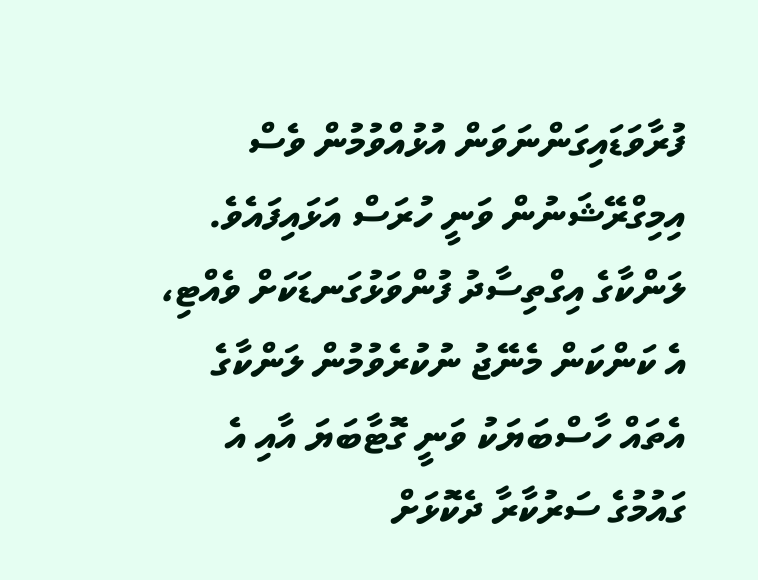ފުރާވަޑައިގަންނަވަން އުޅުއްވުމުން ވެސް އިމިގްރޭޝަނުން ވަނީ ހުރަސް އަޅައިފައެވެ.
ލަންކާގެ އިގްތިސާދު ފުންވަޅުގަނޑަކަށް ވެއްޓި، އެ ކަންކަން މެނޭޖު ނުކުރެވުމުން ލަންކާގެ އެތައް ހާސްބަޔަކު ވަނީ ގޮޓާބަޔަ އާއި އެ ގައުމުގެ ސަރުކާރާ ދެކޮޅަށް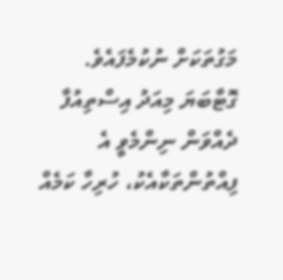މަގުތަކަށް ނުކުމެފައެވެ. ގޮޓާބަޔަ މިއަދު އިސްތިއުފާ ދެއްވަން ނިންމެވީ އެ ފިއްތުންތަކާއެކު، ހުރިހާ ކަމެއް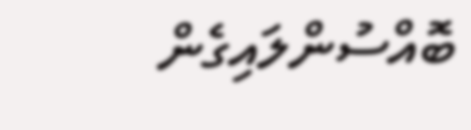ބޮއްސުންލައިގެން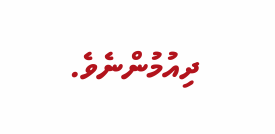ދިއުމުންނެވެ.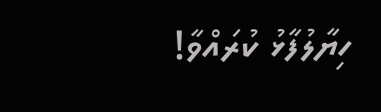ހިޔާލުފާޅު ކުރައްވާ!